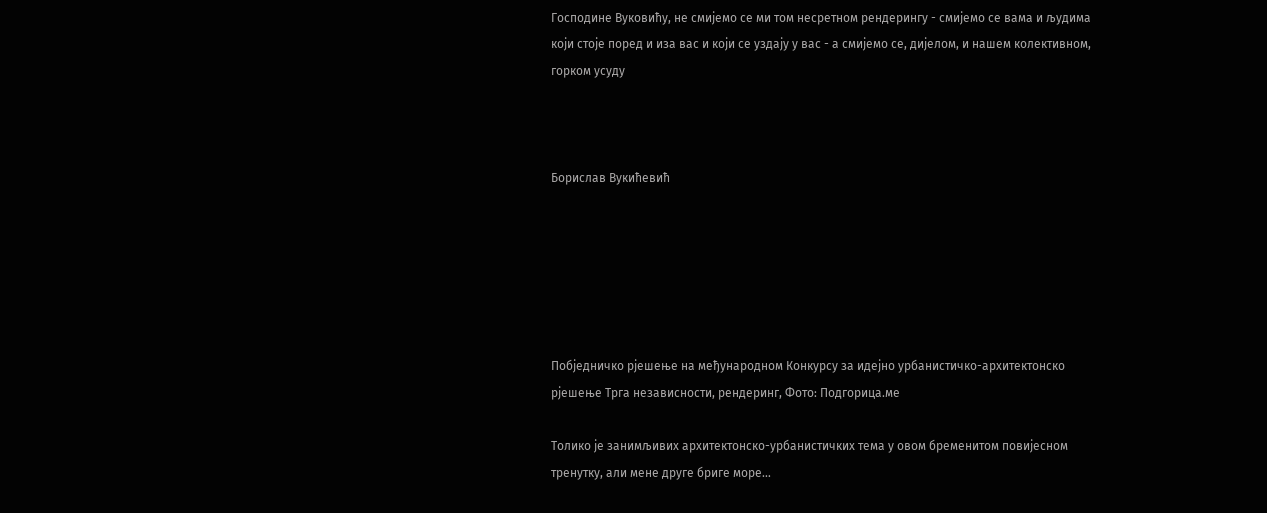Господине Вуковићу, не смијемо се ми том несретном рендерингу - смијемо се вама и људима који стоје поред и иза вас и који се уздају у вас - а смијемо се, дијелом, и нашем колективном, горком усуду



Борислав Вукићевић






Побједничко рјешење на међународном Конкурсу за идејно урбанистичко-архитектонско рјешење Трга независности, рендеринг, Фото: Подгорица.ме

Толико је занимљивих архитектонско-урбанистичких тема у овом бременитом повијесном тренутку, али мене друге бриге море…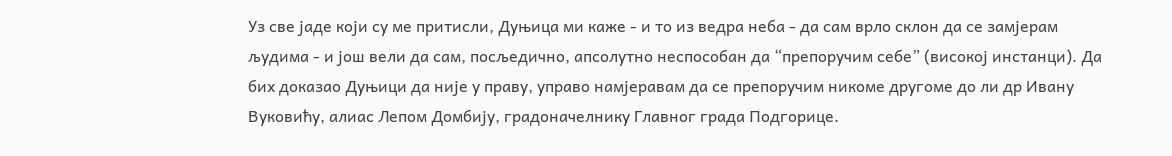Уз све јаде који су ме притисли, Дуњица ми каже - и то из ведра неба - да сам врло склон да се замјерам људима - и још вели да сам, посљедично, апсолутно неспособан да “препоручим себе” (високој инстанци). Да бих доказао Дуњици да није у праву, управо намјеравам да се препоручим никоме другоме до ли др Ивану Вуковићу, алиас Лепом Домбију, градоначелнику Главног града Подгорице.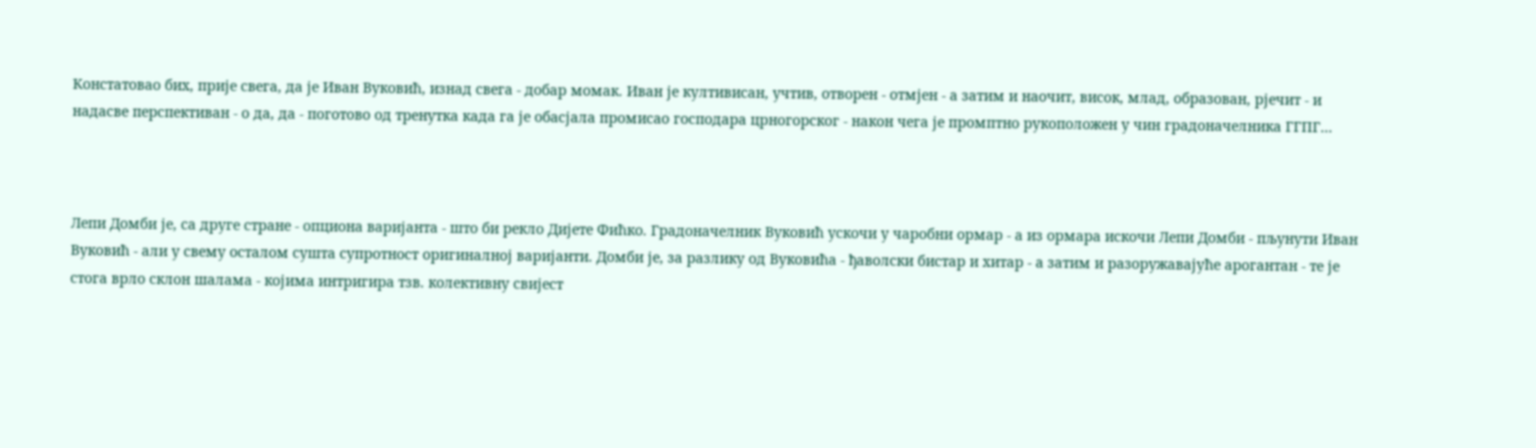Констатовао бих, прије свега, да је Иван Вуковић, изнад свега - добар момак. Иван је култивисан, учтив, отворен - отмјен - а затим и наочит, висок, млад, образован, рјечит - и надасве перспективан - о да, да - поготово од тренутка када га је обасјала промисао господара црногорског - након чега је промптно рукоположен у чин градоначелника ГГПГ…



Лепи Домби је, са друге стране - опциона варијанта - што би рекло Дијете Фићко. Градоначелник Вуковић ускочи у чаробни ормар - а из ормара искочи Лепи Домби - пљунути Иван Вуковић - али у свему осталом сушта супротност оригиналној варијанти. Домби је, за разлику од Вуковића - ђаволски бистар и хитар - а затим и разоружавајуће арогантан - те је стога врло склон шалама - којима интригира тзв. колективну свијест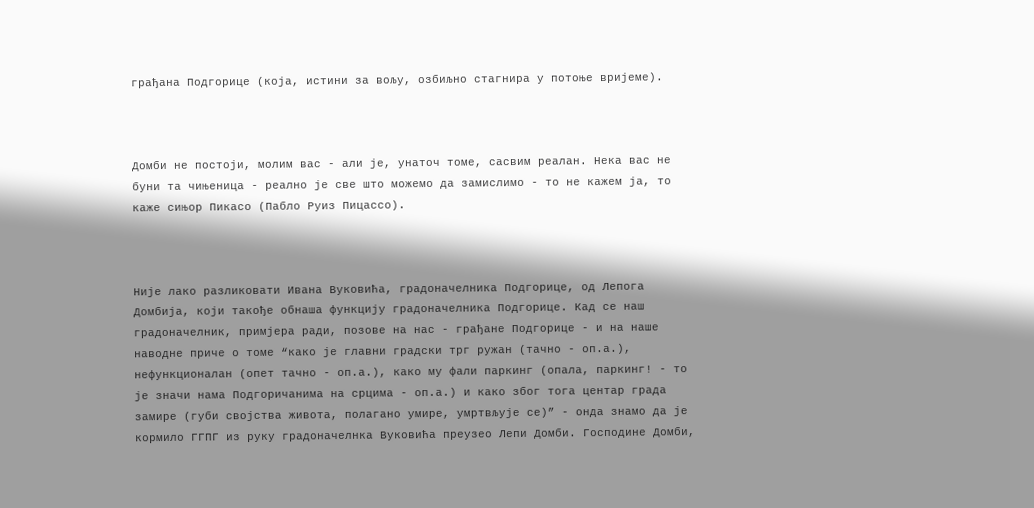грађана Подгорице (која, истини за вољу, озбиљно стагнира у потоње вријеме).



Домби не постоји, молим вас - али је, унаточ томе, сасвим реалан. Нека вас не буни та чињеница - реално је све што можемо да замислимо - то не кажем ја, то каже сињор Пикасо (Пабло Руиз Пицассо).



Није лако разликовати Ивана Вуковића, градоначелника Подгорице, од Лепога Домбија, који такође обнаша функцију градоначелника Подгорице. Кад се наш градоначелник, примјера ради, позове на нас - грађане Подгорице - и на наше наводне приче о томе “како је главни градски трг ружан (тачно - оп.а.), нефункционалан (опет тачно - оп.а.), како му фали паркинг (опала, паркинг! - то је значи нама Подгоричанима на срцима - оп.а.) и како због тога центар града замире (губи својства живота, полагано умире, умртвљује се)” - онда знамо да је кормило ГГПГ из руку градоначелнка Вуковића преузео Лепи Домби. Господине Домби,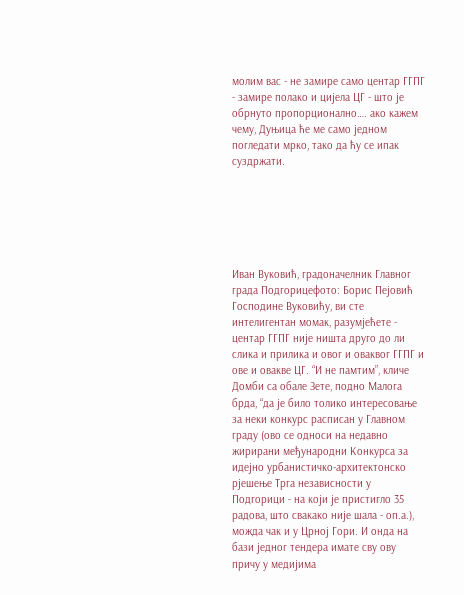молим вас - не замире само центар ГГПГ - замире полако и цијела ЦГ - што је обрнуто пропорционално…. ако кажем чему, Дуњица ће ме само једном погледати мрко, тако да ћу се ипак суздржати.






Иван Вуковић, градоначелник Главног града Подгорицефото: Борис Пејовић
Господине Вуковићу, ви сте интелигентан момак, разумјећете - центар ГГПГ није ништа друго до ли слика и прилика и овог и оваквог ГГПГ и ове и овакве ЦГ. “И не памтим”, кличе Домби са обале Зете, подно Малога брда, “да је било толико интересовање за неки конкурс расписан у Главном граду (ово се односи на недавно жирирани међународни Конкурса за идејно урбанистичко-архитектонско рјешење Трга независности у Подгорици - на који је пристигло 35 радова, што свакако није шала - оп.а.), можда чак и у Црној Гори. И онда на бази једног тендера имате сву ову причу у медијима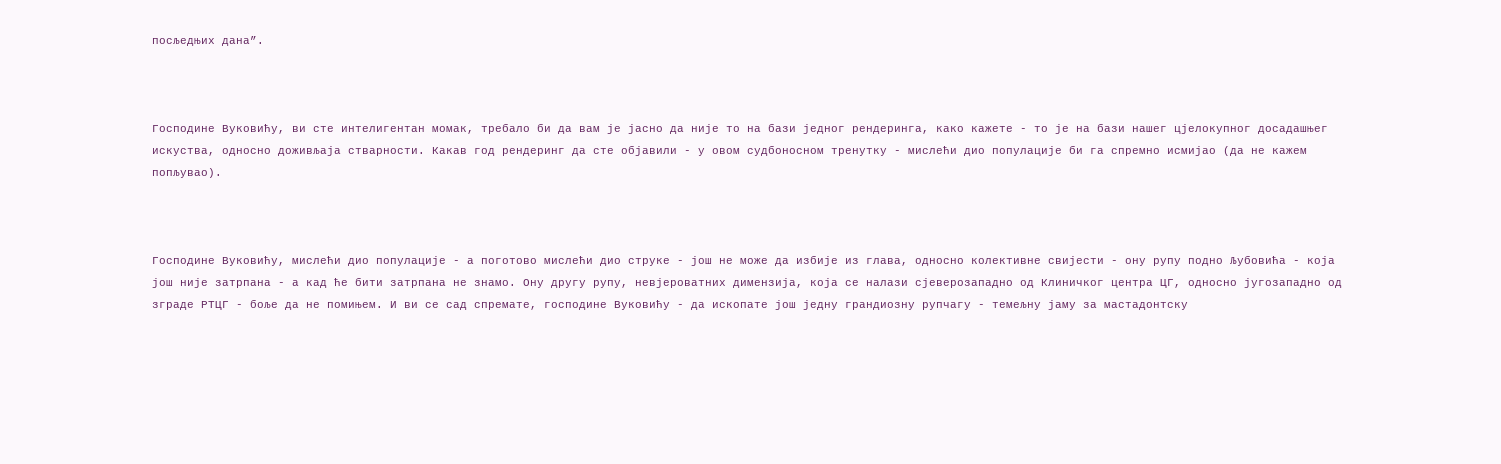посљедњих дана”.



Господине Вуковићу, ви сте интелигентан момак, требало би да вам је јасно да није то на бази једног рендеринга, како кажете - то је на бази нашег цјелокупног досадашњег искуства, односно доживљаја стварности. Какав год рендеринг да сте објавили - у овом судбоносном тренутку - мислећи дио популације би га спремно исмијао (да не кажем попљувао).



Господине Вуковићу, мислећи дио популације - а поготово мислећи дио струке - још не може да избије из глава, односно колективне свијести - ону рупу подно Љубовића - која још није затрпана - а кад ће бити затрпана не знамо. Ону другу рупу, невјероватних димензија, која се налази сјеверозападно од Клиничког центра ЦГ, односно југозападно од зграде РТЦГ - боље да не помињем. И ви се сад спремате, господине Вуковићу - да ископате још једну грандиозну рупчагу - темељну јаму за мастадонтску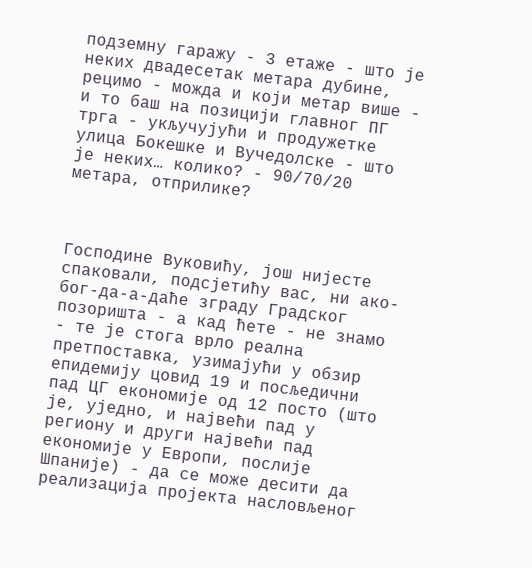подземну гаражу - 3 етаже - што је неких двадесетак метара дубине, рецимо - можда и који метар више - и то баш на позицији главног ПГ трга - укључујући и продужетке улица Бокешке и Вучедолске - што је неких… колико? - 90/70/20 метара, отприлике?



Господине Вуковићу, још нијесте спаковали, подсјетићу вас, ни ако-бог-да-а-даће зграду Градског позоришта - а кад ћете - не знамо - те је стога врло реална претпоставка, узимајући у обзир епидемију цовид 19 и посљедични пад ЦГ економије од 12 посто (што је, уједно, и највећи пад у региону и други највећи пад економије у Европи, послије Шпаније) - да се може десити да реализација пројекта насловљеног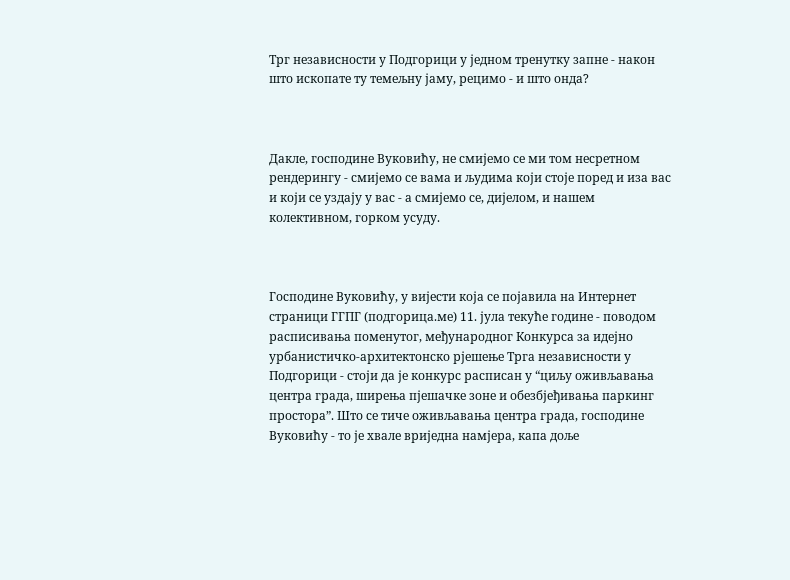Трг независности у Подгорици у једном тренутку запне - након што ископате ту темељну јаму, рецимо - и што онда?



Дакле, господине Вуковићу, не смијемо се ми том несретном рендерингу - смијемо се вама и људима који стоје поред и иза вас и који се уздају у вас - а смијемо се, дијелом, и нашем колективном, горком усуду.



Господине Вуковићу, у вијести која се појавила на Интернет страници ГГПГ (подгорица.ме) 11. јула текуће године - поводом расписивања поменутог, међународног Конкурса за идејно урбанистичко-архитектонско рјешење Трга независности у Подгорици - стоји да је конкурс расписан у “циљу оживљавања центра града, ширења пјешачке зоне и обезбјеђивања паркинг простора”. Што се тиче оживљавања центра града, господине Вуковићу - то је хвале вриједна намјера, капа доље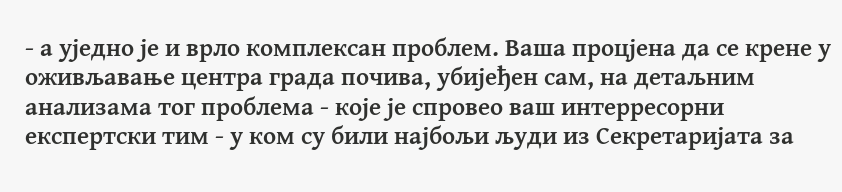- а уједно је и врло комплексан проблем. Ваша процјена да се крене у оживљавање центра града почива, убијеђен сам, на детаљним анализама тог проблема - које је спровео ваш интерресорни експертски тим - у ком су били најбољи људи из Секретаријата за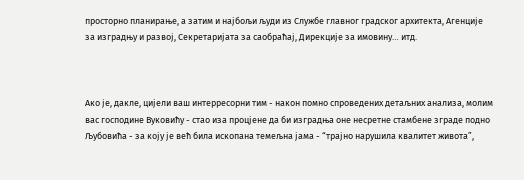просторно планирање, а затим и најбољи људи из Службе главног градског архитекта, Агенције за изградњу и развој, Секретаријата за саобраћај, Дирекције за имовину… итд.



Ако је, дакле, цијели ваш интерресорни тим - након помно спроведених детаљних анализа, молим вас господине Вуковићу - стао иза процјене да би изградња оне несретне стамбене зграде подно Љубовића - за коју је већ била ископана темељна јама - “трајно нарушила квалитет живота”,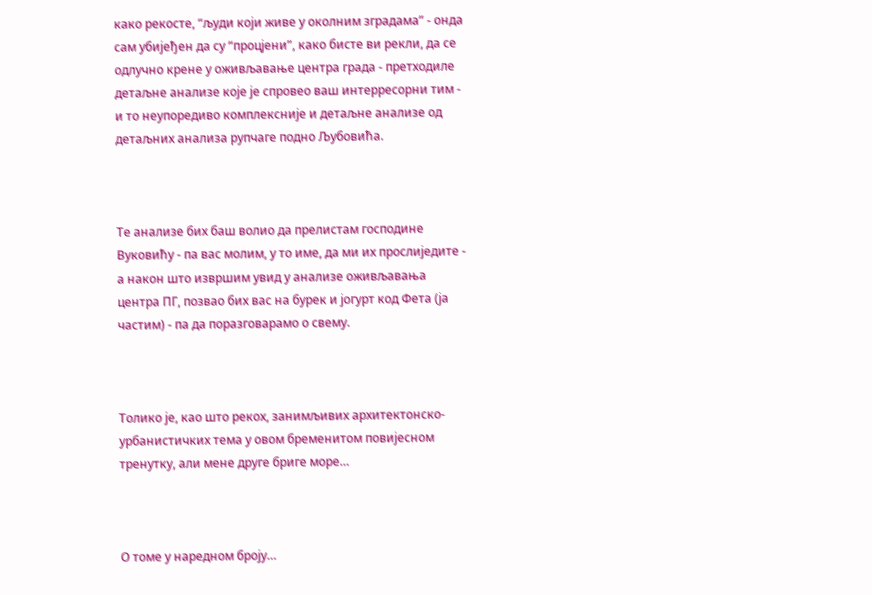како рекосте, “људи који живе у околним зградама” - онда сам убијеђен да су “процјени”, како бисте ви рекли, да се одлучно крене у оживљавање центра града - претходиле детаљне анализе које је спровео ваш интерресорни тим - и то неупоредиво комплексније и детаљне анализе од детаљних анализа рупчаге подно Љубовића.



Те анализе бих баш волио да прелистам господине Вуковићу - па вас молим, у то име, да ми их прослиједите - а након што извршим увид у анализе оживљавања центра ПГ, позвао бих вас на бурек и јогурт код Фета (ја частим) - па да поразговарамо о свему.



Толико је, као што рекох, занимљивих архитектонско-урбанистичких тема у овом бременитом повијесном тренутку, али мене друге бриге море…



О томе у наредном броју…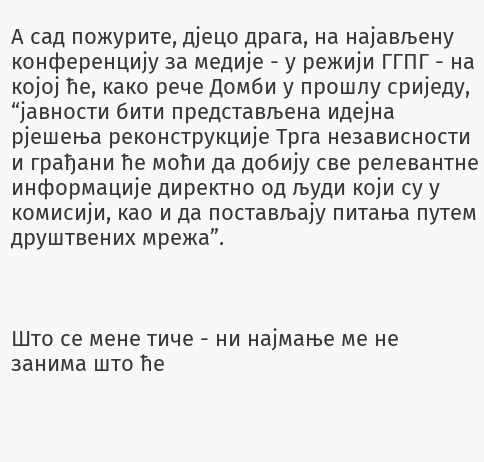А сад пожурите, дјецо драга, на најављену конференцију за медије - у режији ГГПГ - на којој ће, како рече Домби у прошлу сриједу, “јавности бити представљена идејна рјешења реконструкције Трга независности и грађани ће моћи да добију све релевантне информације директно од људи који су у комисији, као и да постављају питања путем друштвених мрежа”.



Што се мене тиче - ни најмање ме не занима што ће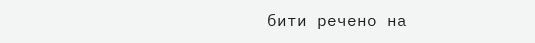бити речено на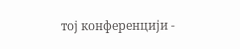тој конференцији -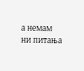а немам ни питања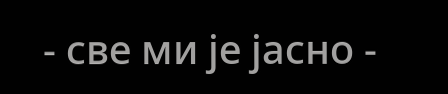- све ми је јасно -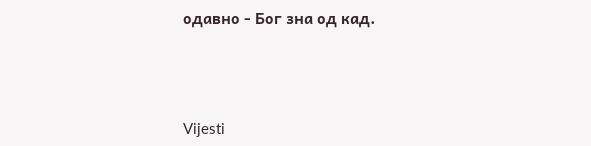одавно - Бог зна од кад.



Vijesti